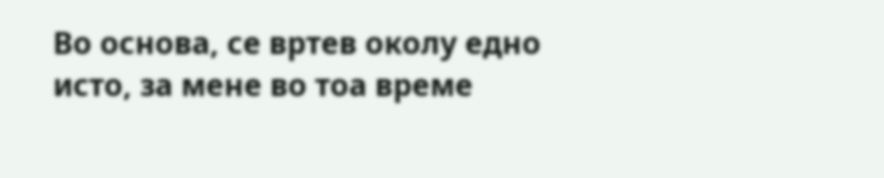Во основа, се вртев околу едно исто, за мене во тоа време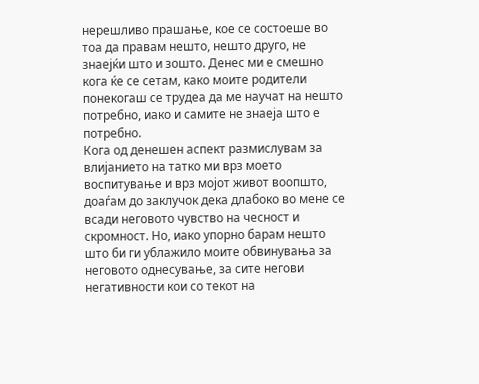нерешливо прашање, кое се состоеше во тоа да правам нешто, нешто друго, не знаејќи што и зошто. Денес ми е смешно кога ќе се сетам, како моите родители понекогаш се трудеа да ме научат на нешто потребно, иако и самите не знаеја што е потребно.
Кога од денешен аспект размислувам за влијанието на татко ми врз моето воспитување и врз мојот живот воопшто, доаѓам до заклучок дека длабоко во мене се всади неговото чувство на чесност и скромност. Но, иако упорно барам нешто што би ги ублажило моите обвинувања за неговото однесување, за сите негови негативности кои со текот на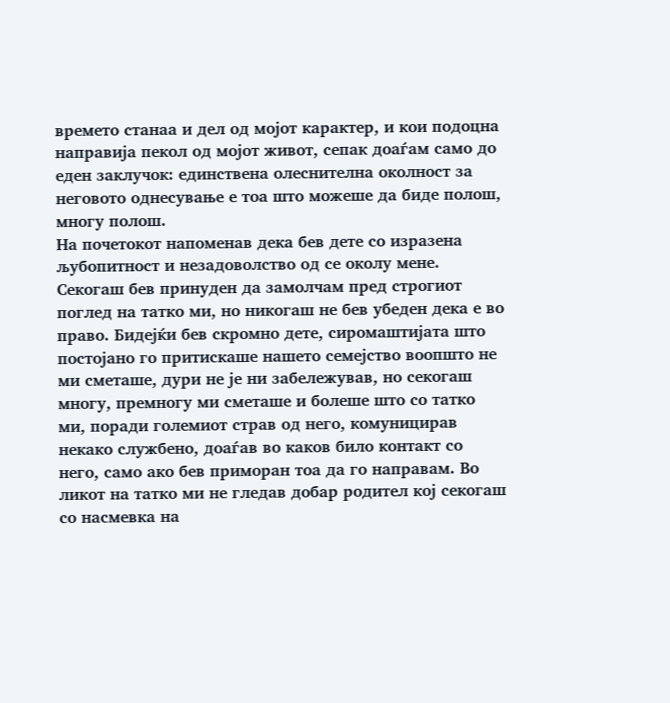времето станаа и дел од мојот карактер, и кои подоцна направија пекол од мојот живот, сепак доаѓам само до еден заклучок: единствена олеснителна околност за неговото однесување е тоа што можеше да биде полош, многу полош.
На почетокот напоменав дека бев дете со изразена љубопитност и незадоволство од се околу мене. Секогаш бев принуден да замолчам пред строгиот поглед на татко ми, но никогаш не бев убеден дека е во право. Бидејќи бев скромно дете, сиромаштијата што постојано го притискаше нашето семејство воопшто не ми сметаше, дури не је ни забележував, но секогаш многу, премногу ми сметаше и болеше што со татко ми, поради големиот страв од него, комуницирав некако службено, доаѓав во каков било контакт со него, само ако бев приморан тоа да го направам. Во ликот на татко ми не гледав добар родител кој секогаш со насмевка на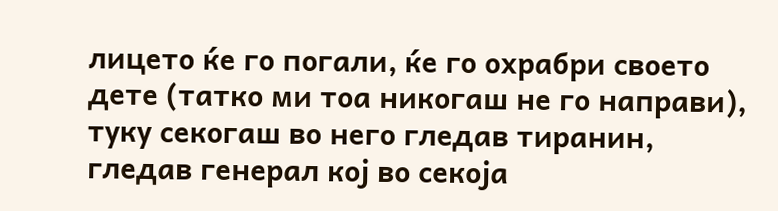лицето ќе го погали, ќе го охрабри своето дете (татко ми тоа никогаш не го направи), туку секогаш во него гледав тиранин, гледав генерал кој во секоја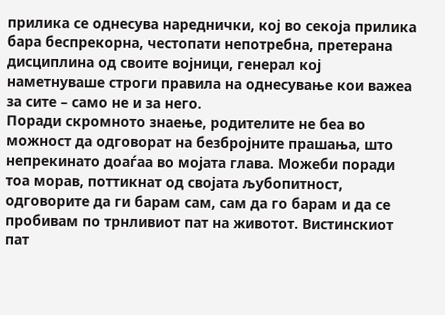прилика се однесува нареднички, кој во секоја прилика бара беспрекорна, честопати непотребна, претерана дисциплина од своите војници, генерал кој наметнуваше строги правила на однесување кои важеа за сите – само не и за него.
Поради скромното знаење, родителите не беа во можност да одговорат на безбројните прашања, што непрекинато доаѓаа во мојата глава. Можеби поради тоа морав, поттикнат од својата љубопитност, одговорите да ги барам сам, сам да го барам и да се пробивам по трнливиот пат на животот. Вистинскиот пат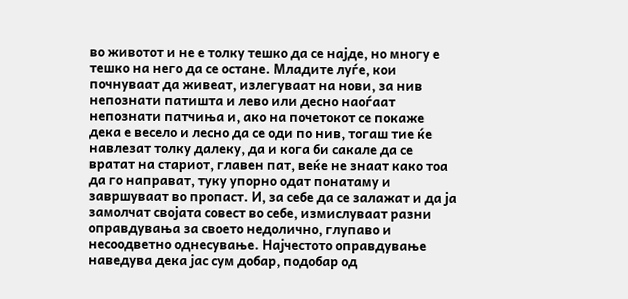во животот и не е толку тешко да се најде, но многу е тешко на него да се остане. Младите луѓе, кои почнуваат да живеат, излегуваат на нови, за нив непознати патишта и лево или десно наоѓаат непознати патчиња и, ако на почетокот се покаже дека е весело и лесно да се оди по нив, тогаш тие ќе навлезат толку далеку, да и кога би сакале да се вратат на стариот, главен пат, веќе не знаат како тоа да го направат, туку упорно одат понатаму и завршуваат во пропаст. И, за себе да се залажат и да ја замолчат својата совест во себе, измислуваат разни оправдувања за своето недолично, глупаво и несоодветно однесување. Најчестото оправдување наведува дека јас сум добар, подобар од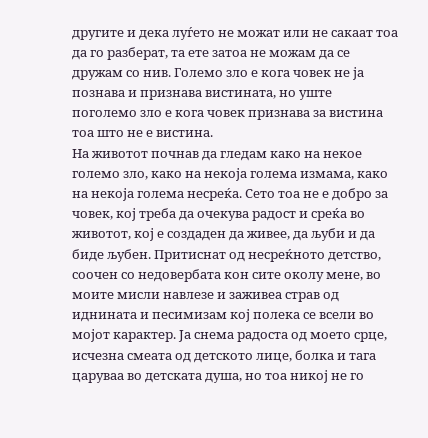другите и дека луѓето не можат или не сакаат тоа да го разберат, та ете затоа не можам да се дружам со нив. Големо зло е кога човек не ја познава и признава вистината, но уште поголемо зло е кога човек признава за вистина тоа што не е вистина.
На животот почнав да гледам како на некое големо зло, како на некоја голема измама, како на некоја голема несреќа. Сето тоа не е добро за човек, кој треба да очекува радост и среќа во животот, кој е создаден да живее, да љуби и да биде љубен. Притиснат од несреќното детство, соочен со недовербата кон сите околу мене, во моите мисли навлезе и заживеа страв од иднината и песимизам кој полека се всели во мојот карактер. Ја снема радоста од моето срце, исчезна смеата од детското лице, болка и тага царуваа во детската душа, но тоа никој не го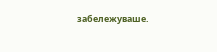забележуваше.